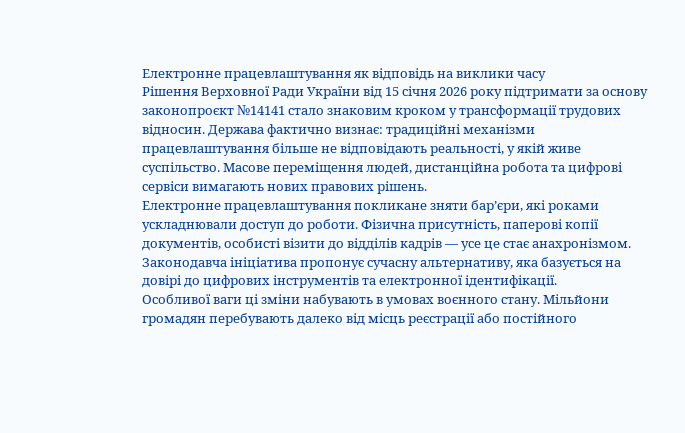Електронне працевлаштування як відповідь на виклики часу
Рішення Верховної Ради України від 15 січня 2026 року підтримати за основу законопроєкт №14141 стало знаковим кроком у трансформації трудових відносин. Держава фактично визнає: традиційні механізми працевлаштування більше не відповідають реальності, у якій живе суспільство. Масове переміщення людей, дистанційна робота та цифрові сервіси вимагають нових правових рішень.
Електронне працевлаштування покликане зняти бар’єри, які роками ускладнювали доступ до роботи. Фізична присутність, паперові копії документів, особисті візити до відділів кадрів — усе це стає анахронізмом. Законодавча ініціатива пропонує сучасну альтернативу, яка базується на довірі до цифрових інструментів та електронної ідентифікації.
Особливої ваги ці зміни набувають в умовах воєнного стану. Мільйони громадян перебувають далеко від місць реєстрації або постійного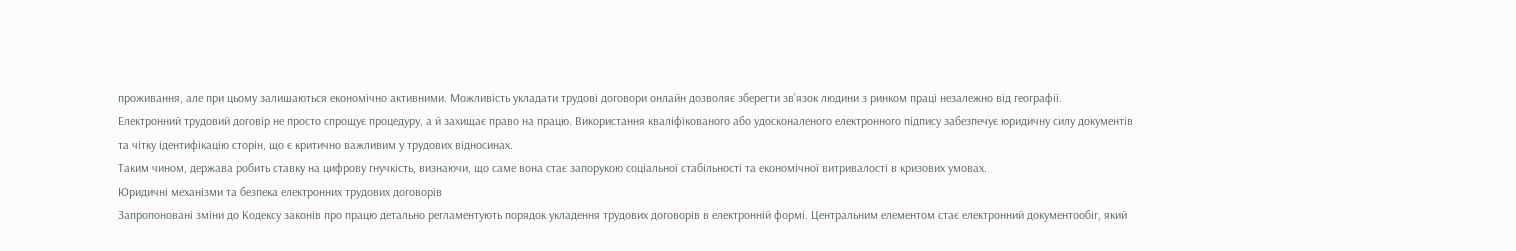проживання, але при цьому залишаються економічно активними. Можливість укладати трудові договори онлайн дозволяє зберегти зв’язок людини з ринком праці незалежно від географії.
Електронний трудовий договір не просто спрощує процедуру, а й захищає право на працю. Використання кваліфікованого або удосконаленого електронного підпису забезпечує юридичну силу документів та чітку ідентифікацію сторін, що є критично важливим у трудових відносинах.
Таким чином, держава робить ставку на цифрову гнучкість, визнаючи, що саме вона стає запорукою соціальної стабільності та економічної витривалості в кризових умовах.
Юридичні механізми та безпека електронних трудових договорів
Запропоновані зміни до Кодексу законів про працю детально регламентують порядок укладення трудових договорів в електронній формі. Центральним елементом стає електронний документообіг, який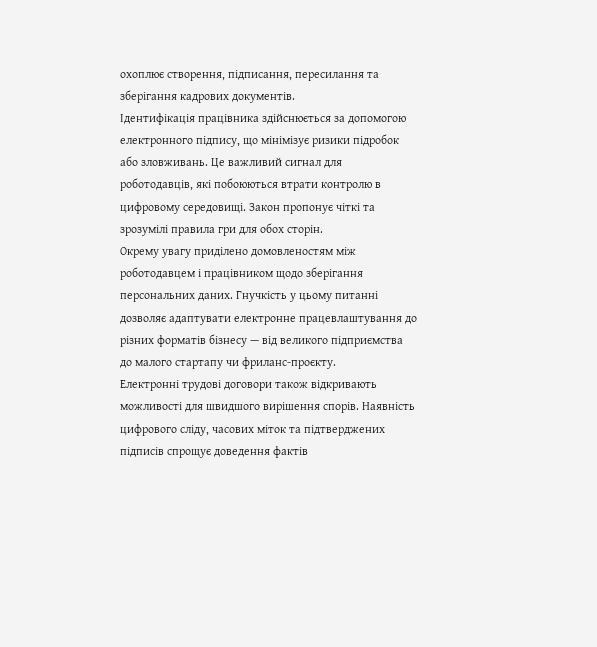охоплює створення, підписання, пересилання та зберігання кадрових документів.
Ідентифікація працівника здійснюється за допомогою електронного підпису, що мінімізує ризики підробок або зловживань. Це важливий сигнал для роботодавців, які побоюються втрати контролю в цифровому середовищі. Закон пропонує чіткі та зрозумілі правила гри для обох сторін.
Окрему увагу приділено домовленостям між роботодавцем і працівником щодо зберігання персональних даних. Гнучкість у цьому питанні дозволяє адаптувати електронне працевлаштування до різних форматів бізнесу — від великого підприємства до малого стартапу чи фриланс-проєкту.
Електронні трудові договори також відкривають можливості для швидшого вирішення спорів. Наявність цифрового сліду, часових міток та підтверджених підписів спрощує доведення фактів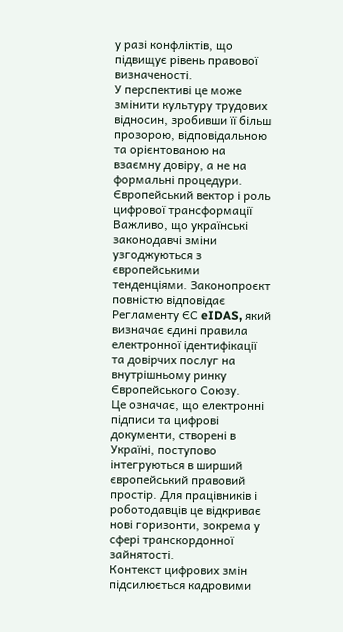у разі конфліктів, що підвищує рівень правової визначеності.
У перспективі це може змінити культуру трудових відносин, зробивши її більш прозорою, відповідальною та орієнтованою на взаємну довіру, а не на формальні процедури.
Європейський вектор і роль цифрової трансформації
Важливо, що українські законодавчі зміни узгоджуються з європейськими тенденціями. Законопроєкт повністю відповідає Регламенту ЄС eIDAS, який визначає єдині правила електронної ідентифікації та довірчих послуг на внутрішньому ринку Європейського Союзу.
Це означає, що електронні підписи та цифрові документи, створені в Україні, поступово інтегруються в ширший європейський правовий простір. Для працівників і роботодавців це відкриває нові горизонти, зокрема у сфері транскордонної зайнятості.
Контекст цифрових змін підсилюється кадровими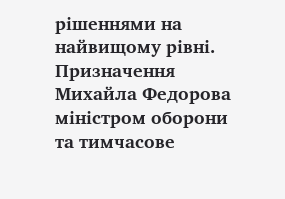рішеннями на найвищому рівні. Призначення Михайла Федорова міністром оборони та тимчасове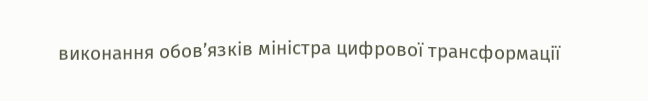виконання обов’язків міністра цифрової трансформації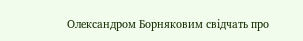Олександром Борняковим свідчать про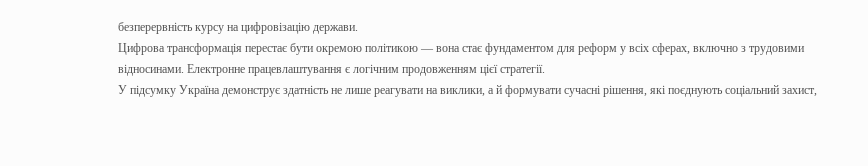безперервність курсу на цифровізацію держави.
Цифрова трансформація перестає бути окремою політикою — вона стає фундаментом для реформ у всіх сферах, включно з трудовими відносинами. Електронне працевлаштування є логічним продовженням цієї стратегії.
У підсумку Україна демонструє здатність не лише реагувати на виклики, а й формувати сучасні рішення, які поєднують соціальний захист,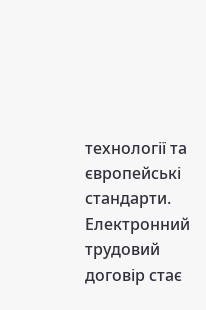технології та європейські стандарти. Електронний трудовий договір стає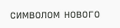символом нового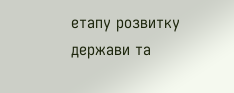етапу розвитку держави та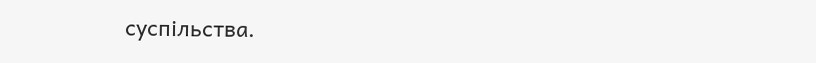суспільства.